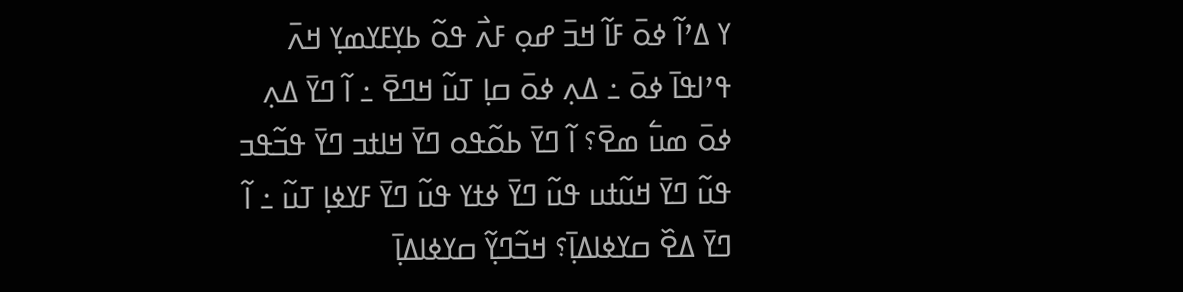ߌ ߡߴߊ߬ ߦߋ߫ ߓߊ߬ ߞߏ߫ ߝߋ߲ ߓߍ߯ ߟߋ߬ ߕߌ߲ߓߌߘߌ߲ ߞߍ߫ ߟߴߊߟߊ߫ ߦߋ߫ ߸ ߡߍ߲ ߦߋ߫ ߛߊ߲ ߠߎ߬ ߞߣߐ߫ ߸ ߊ߬ ߣߌ߫ ߡߍ߲ ߦߋ߫ ߘߎ߱ ߘߐ߫؟ ߊ߬ ߣߌ߫ ߕߋ߬ߟߋ ߣߌ߫ ߞߊߙߏ ߣߌ߫ ߟߏ߬ߟߏ ߟߎ߬ ߣߌ߫ ߞߎ߬ߙߎ ߟߎ߬ ߣߌ߫ ߦߙߌ ߟߎ߬ ߣߌ߫ ߓߌߦߊ߲ ߠߎ߬ ߸ ߊ߬ ߣߌ߫ ߡߐ߰ ߛߌߦߊߡߊ߲߫؟ ߞߏ߬ߣߌ߲߬ ߛߌߦߊߡߊ߲߫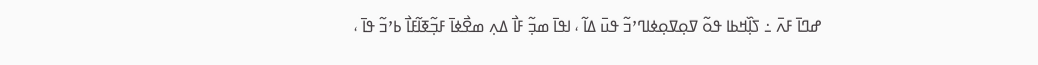ߝߣߊ߫ ߓߍ߫ ߸ ߖߊ߲߰ߞߕߊ ߟߋ߬ ߜߋ߲ߜߋ߲ߦߊߣߴߏ߬ ߟߎ߫ ߡߊ߬ ، ߊߟߊ߫ ߘߏ߲߬ ߓߊ߯ ߡߍ߲ ߘߐ߯ߦߊ߫ ߓߏ߲߬ߧߊ߬ߓߊ߯ ߕߴߏ߬ ߟߊ߫ ،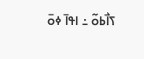ߖߊ߯ߕߋ߬ ߸ ߊߟߊ߫ ߦߋ߫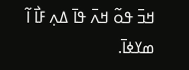ߞߏ߫ ߟߋ߬ ߞߍ߫ ߟߊ߫ ߡߍ߲ ߓߊ߯ ߊ߬ ߘߌߦߊ߫.